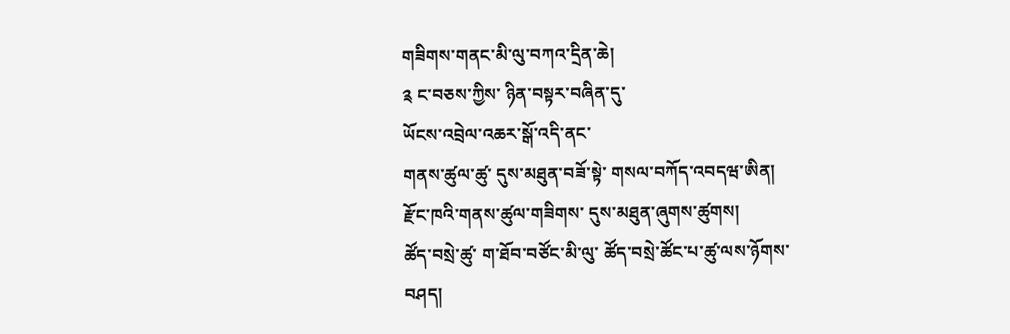གཟིགས་གནང་མི་ལུ་བཀའ་དྲིན་ཆེ།
༉ ང་བཅས་ཀྱིས་ ཉིན་བསྟར་བཞིན་དུ་
ཡོངས་འབྲེལ་འཆར་སྒོ་འདི་ནང་
གནས་ཚུལ་ཚུ་ དུས་མཐུན་བཟོ་སྟེ་ གསལ་བཀོད་འབདཝ་ཨིན།
རྫོང་ཁའི་གནས་ཚུལ་གཟིགས་ དུས་མཐུན་ཞུགས་ཚུགས།
ཚོད་བསྲེ་ཚུ་ ག་ཐོབ་བཙོང་མི་ལུ་ ཚོད་བསྲེ་ཚོང་པ་ཚུ་ལས་ཉོགས་བཤད།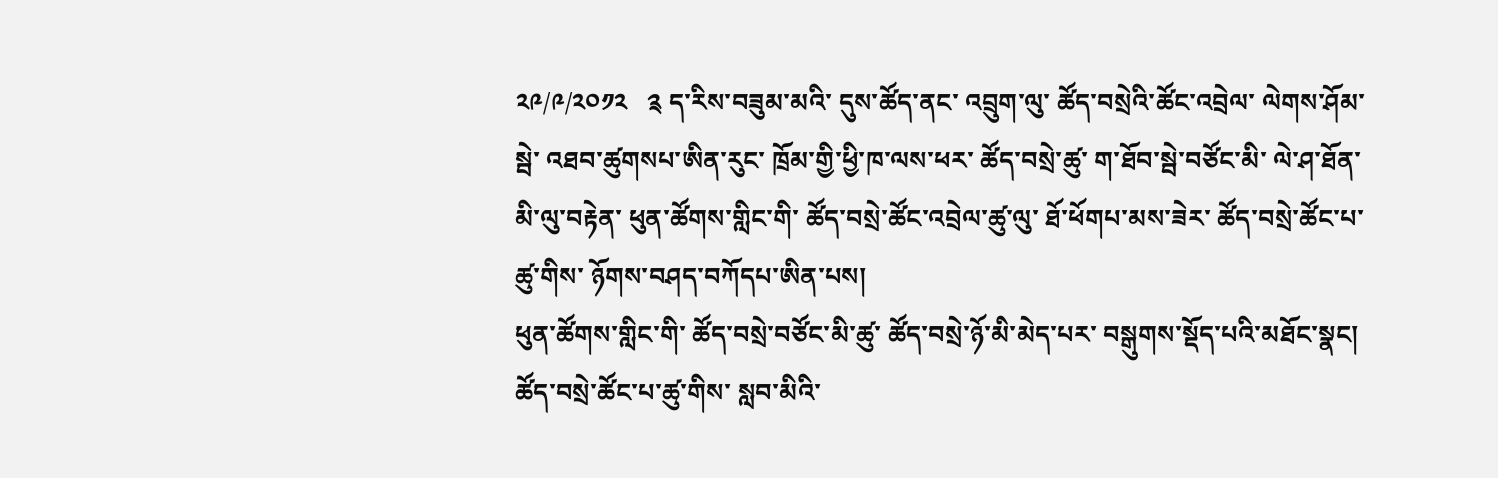༢༩/༩/༢༠༡༢   ༉ ད་རིས་བཟུམ་མའི་ དུས་ཚོད་ནང་ འབྲུག་ལུ་ ཚོད་བསྲེའི་ཚོང་འབྲེལ་ ལེགས་ཤོམ་སྦེ་ འཐབ་ཚུགསཔ་ཨིན་རུང་ ཁྲོམ་གྱི་ཕྱི་ཁ་ལས་ཕར་ ཚོད་བསྲེ་ཚུ་ ག་ཐོབ་སྦེ་བཙོང་མི་ ལེ་ཤ་ཐོན་མི་ལུ་བརྟེན་ ཕུན་ཚོགས་གླིང་གི་ ཚོད་བསྲེ་ཚོང་འབྲེལ་ཚུ་ལུ་ ཐོ་ཕོགཔ་མས་ཟེར་ ཚོད་བསྲེ་ཚོང་པ་ཚུ་གིས་ ཉོགས་བཤད་བཀོདཔ་ཨིན་པས།
ཕུན་ཚོགས་གླིང་གི་ ཚོད་བསྲེ་བཙོང་མི་ཚུ་ ཚོད་བསྲེ་ཉོ་མི་མེད་པར་ བསྒུགས་སྡོད་པའི་མཐོང་སྣང།
ཚོད་བསྲེ་ཚོང་པ་ཚུ་གིས་ སླབ་མིའི་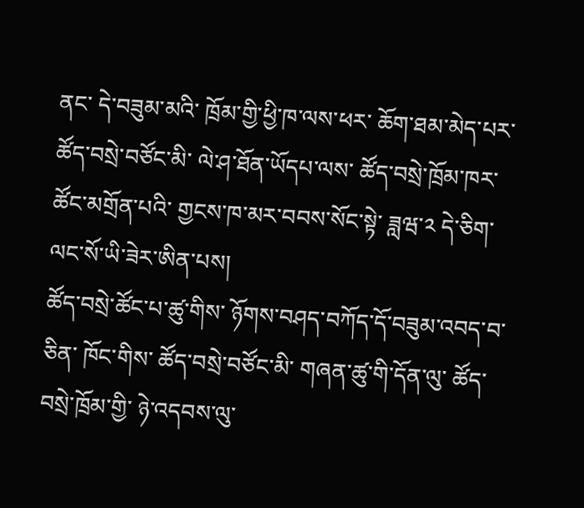ནང་ དེ་བཟུམ་མའི་ ཁྲོམ་གྱི་ཕྱི་ཁ་ལས་ཕར་ ཆོག་ཐམ་མེད་པར་ ཚོད་བསྲེ་བཙོང་མི་ ལེ་ཤ་ཐོན་ཡོདཔ་ལས་ ཚོད་བསྲེ་ཁྲོམ་ཁར་ ཚོང་མགྲོན་པའི་ གྱངས་ཁ་མར་བབས་སོང་སྟེ་ ཟླཝ་༢ དེ་ཅིག་ ལང་སོ་ཡི་ཟེར་ཨིན་པས།
ཚོད་བསྲེ་ཚོང་པ་ཚུ་གིས་ ཉོགས་བཤད་བཀོད་དོ་བཟུམ་འབད་བ་ཅིན་ ཁོང་གིས་ ཚོད་བསྲེ་བཙོང་མི་ གཞན་ཚུ་གི་དོན་ལུ་ ཚོད་བསྲེ་ཁྲོམ་གྱི་ ཉེ་འདབས་ལུ་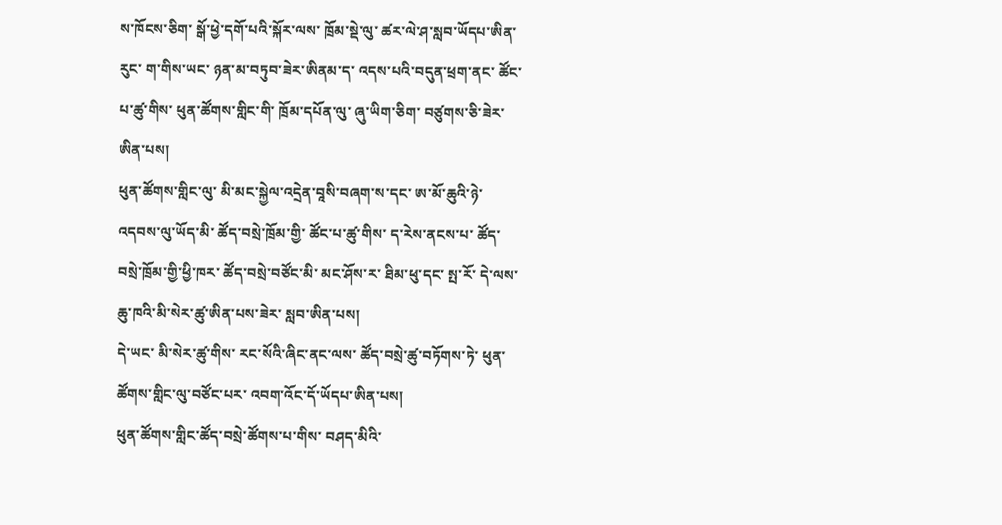ས་ཁོངས་ཅིག་ སྒོ་ཕྱེ་དགོ་པའི་སྐོར་ལས་ ཁྲོམ་སྡེ་ལུ་ ཚར་ལེ་ཤ་སླབ་ཡོདཔ་ཨིན་རུང་ ག་གིས་ཡང་ ཉན་མ་བཏུབ་ཟེར་ཨིནམ་ད་ འདས་པའི་བདུན་ཕྲག་ནང་ ཚོང་པ་ཚུ་གིས་ ཕུན་ཚོགས་གླིང་གི་ ཁྲོམ་དཔོན་ལུ་ ཞུ་ཡིག་ཅིག་ བཙུགས་ཅི་ཟེར་ཨིན་པས།
ཕུན་ཚོགས་གླིང་ལུ་ མི་མང་སྐྱེལ་འདྲེན་བཱསི་བཞག་ས་དང་ ཨ་མོ་ཆུའི་ཉེ་འདབས་ལུ་ཡོད་མི་ ཚོད་བསྲེ་ཁྲོམ་གྱི་ ཚོང་པ་ཚུ་གིས་ ད་རེས་ནངས་པ་ ཚོད་བསྲེ་ཁྲོམ་གྱི་ཕྱི་ཁར་ ཚོད་བསྲེ་བཙོང་མི་ མང་ཤོས་ར་ ཐིམ་ཕུ་དང་ སྤ་རོ་ དེ་ལས་ ཆུ་ཁའི་མི་སེར་ཚུ་ཨིན་པས་ཟེར་ སླབ་ཨིན་པས།
དེ་ཡང་ མི་སེར་ཚུ་གིས་ རང་སོའི་ཞིང་ནང་ལས་ ཚོད་བསྲེ་ཚུ་བཏོགས་ཏེ་ ཕུན་ཚོགས་གླིང་ལུ་བཙོང་པར་ འབག་འོང་དོ་ཡོདཔ་ཨིན་པས།
ཕུན་ཚོགས་གླིང་ཚོད་བསྲེ་ཚོགས་པ་གིས་ བཤད་མིའི་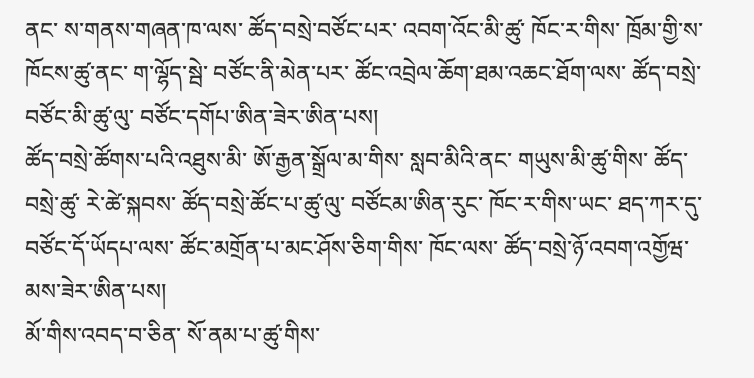ནང་ ས་གནས་གཞན་ཁ་ལས་ ཚོད་བསྲེ་བཙོང་པར་ འབག་འོང་མི་ཚུ་ ཁོང་ར་གིས་ ཁྲོམ་གྱི་ས་ཁོངས་ཚུ་ནང་ ག་ལྷོད་སྦེ་ བཙོང་ནི་མེན་པར་ ཚོང་འབྲེལ་ཆོག་ཐམ་འཆང་ཐོག་ལས་ ཚོད་བསྲེ་བཙོང་མི་ཚུ་ལུ་ བཙོང་དགོཔ་ཨིན་ཟེར་ཨིན་པས།
ཚོད་བསྲེ་ཚོགས་པའི་འཐུས་མི་ ཨོ་རྒྱན་སྒྲོལ་མ་གིས་ སླབ་མིའི་ནང་ གཡུས་མི་ཚུ་གིས་ ཚོད་བསྲེ་ཚུ་ རེ་ཚེ་སྐབས་ ཚོད་བསྲེ་ཚོང་པ་ཚུ་ལུ་ བཙོངམ་ཨིན་རུང་ ཁོང་ར་གིས་ཡང་ ཐད་ཀར་དུ་ བཙོང་དོ་ཡོདཔ་ལས་ ཚོང་མགྲོན་པ་མང་ཤོས་ཅིག་གིས་ ཁོང་ལས་ ཚོད་བསྲེ་ཉོ་འབག་འགྱོཝ་མས་ཟེར་ཨིན་པས།
མོ་གིས་འབད་བ་ཅིན་ སོ་ནམ་པ་ཚུ་གིས་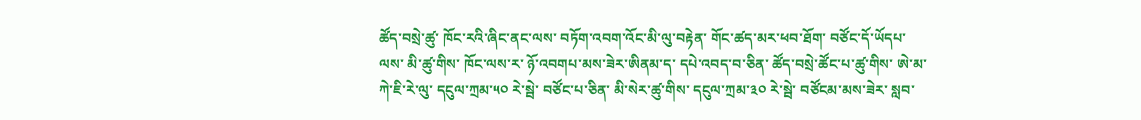ཚོད་བསྲེ་ཚུ་ ཁོང་རའི་ཞིང་ནང་ལས་ བཏོག་འབག་འོང་མི་ལུ་བརྟེན་ གོང་ཚད་མར་ཕབ་ཐོག་ བཙོང་དོ་ཡོདཔ་ལས་ མི་ཚུ་གིས་ ཁོང་ལས་ར་ ཉོ་འབགཔ་མས་ཟེར་ཨིནམ་ད་ དཔེ་འབད་བ་ཅིན་ ཚོད་བསྲེ་ཚོང་པ་ཚུ་གིས་ ཨེ་མ་ཀེ་ཇི་རེ་ལུ་ དངུལ་ཀྲམ་༥༠ རེ་སྦེ་ བཙོང་པ་ཅིན་ མི་སེར་ཚུ་གིས་ དངུལ་ཀྲམ་༣༠ རེ་སྦེ་ བཙོངམ་མས་ཟེར་ སླབ་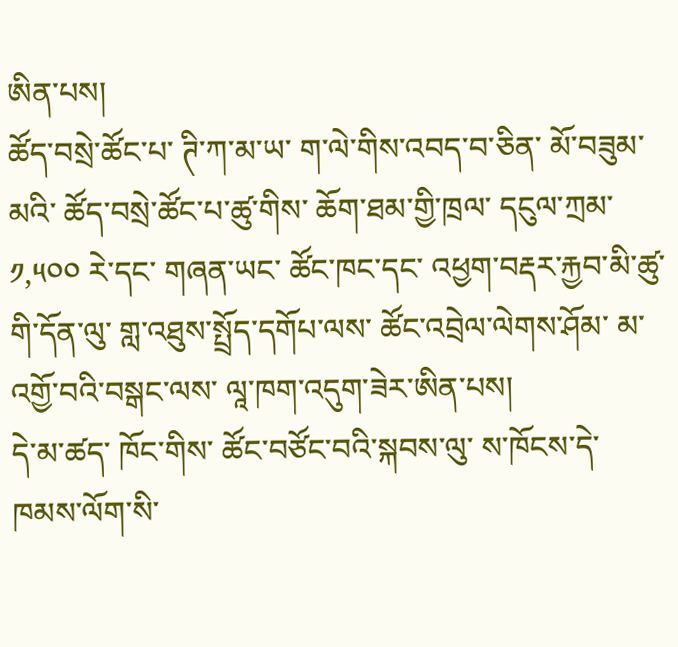ཨིན་པས།
ཚོད་བསྲེ་ཚོང་པ་ ཊི་ཀ་མ་ཡ་ ག་ལེ་གིས་འབད་བ་ཅིན་ མོ་བཟུམ་མའི་ ཚོད་བསྲེ་ཚོང་པ་ཚུ་གིས་ ཆོག་ཐམ་གྱི་ཁྲལ་ དངུལ་ཀྲམ་༡,༥༠༠ རེ་དང་ གཞན་ཡང་ ཚོང་ཁང་དང་ འཕྱག་བརྡར་རྐྱབ་མི་ཚུ་གི་དོན་ལུ་ གླ་འཐུས་སྤྲོད་དགོཔ་ལས་ ཚོང་འབྲེལ་ལེགས་ཤོམ་ མ་འགྱོ་བའི་བསྒང་ལས་ ལཱ་ཁག་འདུག་ཟེར་ཨིན་པས།
དེ་མ་ཚད་ ཁོང་གིས་ ཚོང་བཙོང་བའི་སྐབས་ལུ་ ས་ཁོངས་དེ་ ཁམས་ལོག་སི་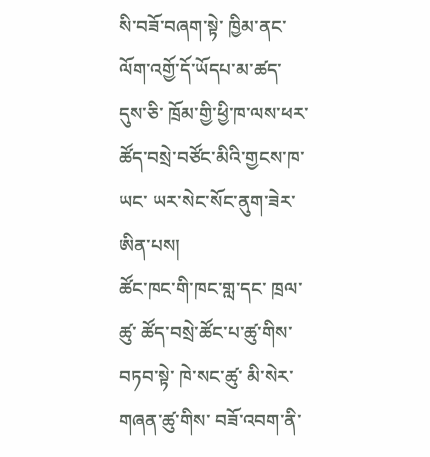སི་བཟོ་བཞག་སྟེ་ ཁྱིམ་ནང་ལོག་འགྱོ་དོ་ཡོདཔ་མ་ཚད་ དུས་ཅི་ ཁྲོམ་གྱི་ཕྱི་ཁ་ལས་ཕར་ ཚོད་བསྲེ་བཙོང་མིའི་གྱངས་ཁ་ཡང་ ཡར་སེང་སོང་ནུག་ཟེར་ཨིན་པས།
ཚོང་ཁང་གི་ཁང་གླ་དང་ ཁྲལ་ཚུ་ ཚོད་བསྲེ་ཚོང་པ་ཚུ་གིས་བཏབ་སྟེ་ ཁེ་སང་ཚུ་ མི་སེར་གཞན་ཚུ་གིས་ བཟོ་འབག་ནི་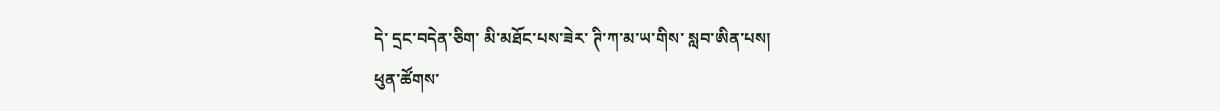དེ་ དྲང་བདེན་ཅིག་ མི་མཐོང་པས་ཟེར་ ཊི་ཀ་མ་ཡ་གིས་ སླབ་ཨིན་པས།
ཕུན་ཚོགས་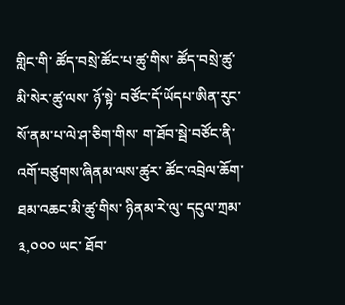གླིང་གི་ ཚོད་བསྲེ་ཚོང་པ་ཚུ་གིས་ ཚོད་བསྲེ་ཚུ་ མི་སེར་ཚུ་ལས་ ཉོ་སྟེ་ བཙོང་དོ་ཡོདཔ་ཨིན་རུང་ སོ་ནམ་པ་ལེ་ཤ་ཅིག་གིས་ ག་ཐོབ་སྦེ་བཙོང་ནི་ འགོ་བཙུགས་ཞིནམ་ལས་ཚུར་ ཚོང་འབྲེལ་ཆོག་ཐམ་འཆང་མི་ཚུ་གིས་ ཉིནམ་རེ་ལུ་ དངུལ་ཀྲམ་༣,༠༠༠ ཡང་ ཐོབ་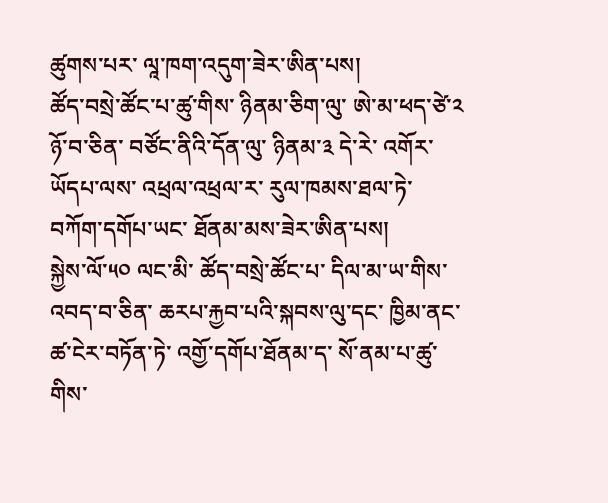ཚུགས་པར་ ལཱ་ཁག་འདུག་ཟེར་ཨིན་པས།
ཚོད་བསྲེ་ཚོང་པ་ཚུ་གིས་ ཉིནམ་ཅིག་ལུ་ ཨེ་མ་ཕད་ཙེ་༢ ཉོ་བ་ཅིན་ བཙོང་ནིའི་དོན་ལུ་ ཉིནམ་༣ དེ་རེ་ འགོར་ཡོདཔ་ལས་ འཕྲལ་འཕྲལ་ར་ རུལ་ཁམས་ཐལ་ཏེ་ བཀོག་དགོཔ་ཡང་ ཐོནམ་མས་ཟེར་ཨིན་པས།
སྐྱེས་ལོ་༥༠ ལང་མི་ ཚོད་བསྲེ་ཚོང་པ་ དིལ་མ་ཡ་གིས་འབད་བ་ཅིན་ ཆརཔ་རྐྱབ་པའི་སྐབས་ལུ་དང་ ཁྱིམ་ནང་ ཚ་ངེར་བཏོན་ཏེ་ འགྱོ་དགོཔ་ཐོནམ་ད་ སོ་ནམ་པ་ཚུ་གིས་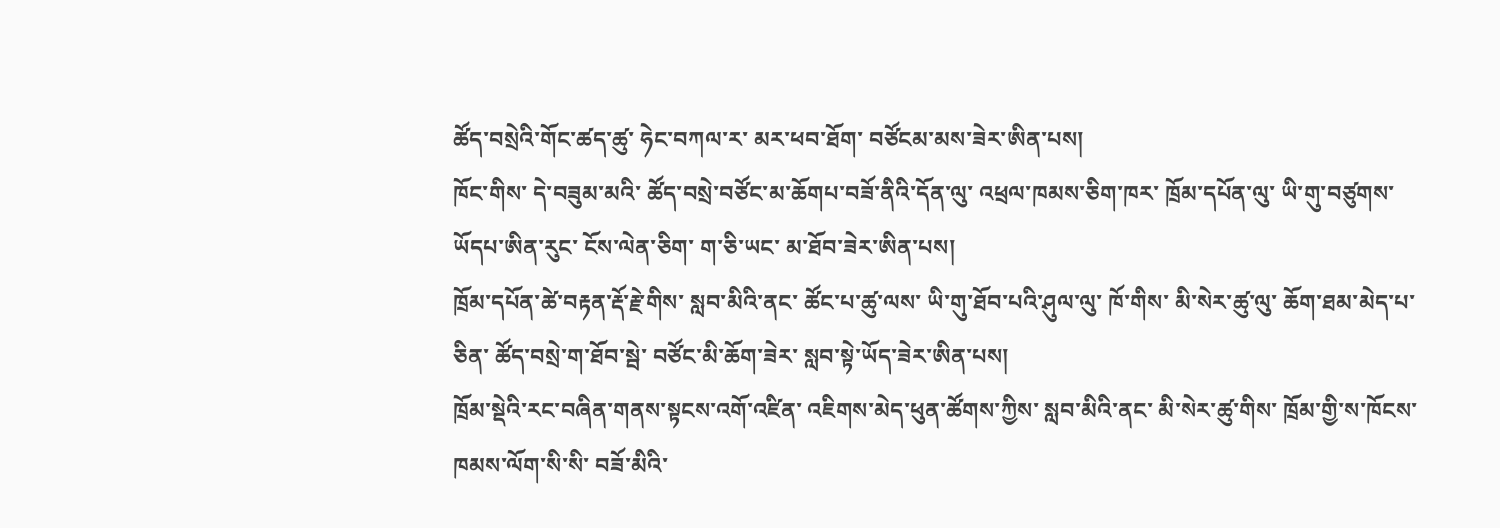ཚོད་བསྲེའི་གོང་ཚད་ཚུ་ ཧེང་བཀལ་ར་ མར་ཕབ་ཐོག་ བཙོངམ་མས་ཟེར་ཨིན་པས།
ཁོང་གིས་ དེ་བཟུམ་མའི་ ཚོད་བསྲེ་བཙོང་མ་ཆོགཔ་བཟོ་ནིའི་དོན་ལུ་ འཕྲལ་ཁམས་ཅིག་ཁར་ ཁྲོམ་དཔོན་ལུ་ ཡི་གུ་བཙུགས་ཡོདཔ་ཨིན་རུང་ ངོས་ལེན་ཅིག་ ག་ཅི་ཡང་ མ་ཐོབ་ཟེར་ཨིན་པས།
ཁྲོམ་དཔོན་ཚེ་བརྟན་རྡོ་རྗེ་གིས་ སླབ་མིའི་ནང་ ཚོང་པ་ཚུ་ལས་ ཡི་གུ་ཐོབ་པའི་ཤུལ་ལུ་ ཁོ་གིས་ མི་སེར་ཚུ་ལུ་ ཆོག་ཐམ་མེད་པ་ཅིན་ ཚོད་བསྲེ་ག་ཐོབ་སྦེ་ བཙོང་མི་ཆོག་ཟེར་ སླབ་སྟེ་ཡོད་ཟེར་ཨིན་པས།
ཁྲོམ་སྡེའི་རང་བཞིན་གནས་སྟངས་འགོ་འཛིན་ འཇིགས་མེད་ཕུན་ཚོགས་ཀྱིས་ སླབ་མིའི་ནང་ མི་སེར་ཚུ་གིས་ ཁྲོམ་གྱི་ས་ཁོངས་ ཁམས་ལོག་སི་སི་ བཟོ་མིའི་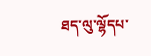ཐད་ལུ་ལྷོདཔ་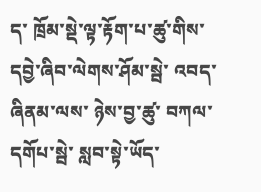ད་ ཁྲོམ་སྡེ་ལྟ་རྟོག་པ་ཚུ་གིས་ དབྱེ་ཞིབ་ལེགས་ཤོམ་སྦེ་ འབད་ཞིནམ་ལས་ ཉེས་བྱ་ཚུ་ བཀལ་དགོཔ་སྦེ་ སླབ་སྟེ་ཡོད་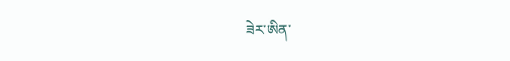ཟེར་ཨིན་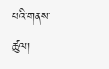པའི་གནས་ཚུལ།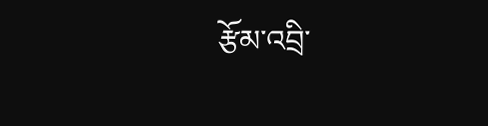རྩོམ་འབྲི་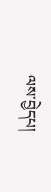ལས་བྱེདཔ།